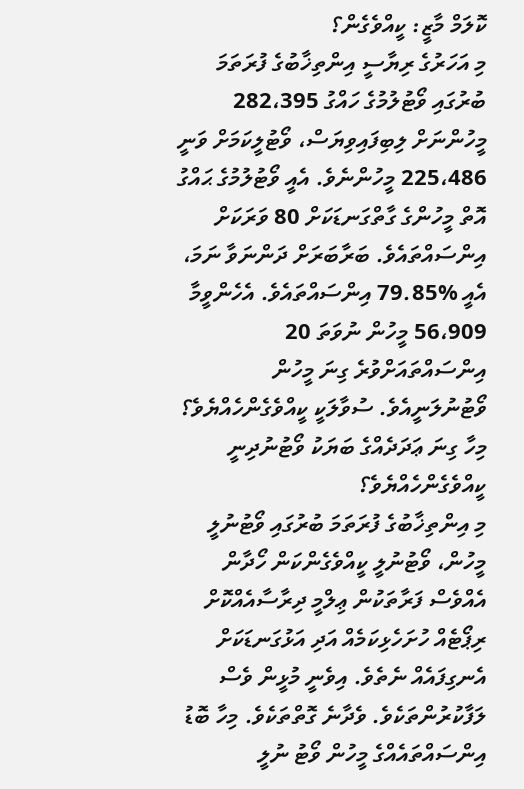ކޮލަމް މާޒީ: ކީއްވެގެން؟
މި އަހަރުގެ ރިޔާސީ އިންތިޚާބުގެ ފުރަތަމަ ބުރުގައި ވޯޓުލުމުގެ ހައްގު 282،395 މީހުންނަށް ލިބިފައިވިޔަސް، ވޯޓުލީކަމަށް ވަނީ  225،486 މީހުންނެވެ. އެއީ ވޯޓުލުމުގެ ޙައްގު އޮތް މީހުންގެ ގާތްގަނޑަކަށް 80 ވަރަކަށް އިންސައްތައެވެ. ބަރާބަރަށް ދަންނަވާ ނަމަ، އެއީ %79.85 އިންސައްތައެވެ. އެހެންވީމާ 56،909 މީހުން ނުވަތަ 20 އިންސައްތައަށްވުރެ ގިނަ މީހުން ވޯޓުނުލަނީއެވެ. ސުވާލަކީ ކީއްވެގެންހެއްޔެވެ؟ މިހާ ގިނަ ޢަދަދެއްގެ ބަޔަކު ވޯޓުނުދިނީ ކީއްވެގެންހެއްޔެވެ؟
މި އިންތިޚާބުގެ ފުރަތަމަ ބުރުގައި ވޯޓުނުލީ މީހުން، ވޯޓުނުލީ ކީއްވެގެންކަން ހޯދާން އެއްވެސް ފަރާތަކުން ޢިލްމީ ދިރާސާއެއްކޮށް ރިޕޯޓެއް ހުށަހެޅިކަމެއް އަދި އަޅުގަނޑަކަށް އެނގިފައެއް ނެތެވެ. އިވެނީ މުޅީން ވެސް ލަފާކުރުންތަކެވެ. ވެދާނެ ގޮތްތަކެވެ. މިހާ ބޮޑު އިންސައްތައެއްގެ މީހުން ވޯޓު ނުލީ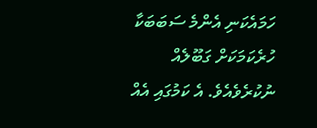ހަމައެކަނި އެންމެ ސަބަބަކާ ހުރެކަމަކަށް ގަބޫލެއް ނުކުރެވެއެވެ. އެ ކަމުގައި އެއް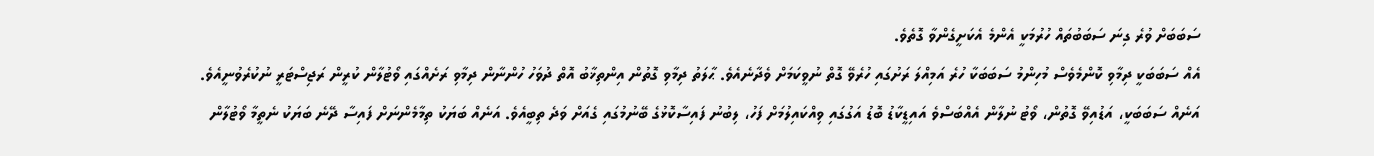ސަބަބަށް ވުރެ ގިނަ ސަބަބުތައް ހުރުމަކީ އެންމެ އެކަށީގެންވާ ގޮތެވެ.
އެއް ސަބަބަކީ ދިމާވި ކޮންމެވެސް މުހިންމު ސަބަބަކާ ހުރެ އަމިއްލަ ރަށުގައި ހުރެވޭ ގޮތް ނުވީކަމަށް ވެދާނެއެވެ. ޙާލަތު ދިމާވި ގޮތުން އިންތިޚާބު އޮތް ދުވަހު ހުންނާން ދިމާވި ރަށެއްގައި ވޯޓުލާން ކުރީން ރަޖިސްޓަރީ ނުކުރެވުނީއެވެ.
އަނެއް ސަބަބަކީ، އަޑުއިވޭ ގޮތުން، ވޯޓު ނުލާން އެއްބަސްވެ އައިޑީކާޑު ބޮޑު އަގުގައި ވިއްކައިލުމަށް ފަހު، ލިބުނު ފައިސާކޮޅުގެ ބޭނުމުގައި ގެއަށް ވަދެ ތިބީއެވެ. އަނެއް ބަޔަކު ތިމާމެންނަށް ފައިސާ ދޭނެ ބަޔަކު ނެތީމާ ވޯޓުލާން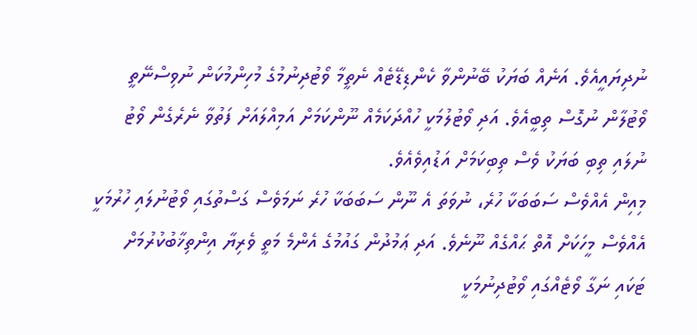ނުދިޔައީއެވެ. އަނެއް ބަޔަކު ބޭނުންވާ ކެންޑިޑޭޓެއް ނެތީމާ ވޯޓުދިނުމުގެ މުހިންމުކަން ނުވިސްނޭތީ ވޯޓުލާން ނުގޮސް ތިބީއެވެ. އަދި ވޯޓުލުމަކީ ހުއްދަކަމެއް ނޫންކަމަށް އަމިއްލައަށް ފަތުވާ ނެރެގެން ވޯޓު ނުލައި ތިބި ބަޔަކު ވެސް ތިބިކަމަށް އަޑުއިވެއެވެ.
މިއިން އެއްވެސް ސަބަބަކާ ހުރެ، ނުވަތަ އެ ނޫން ސަބަބަކާ ހުރެ ނަމަވެސް ގަސްތުގައި ވޯޓުނުލައި ހުރުމަކީ އެއްވެސް މީހަކަށް އޮތް ޙައްގެއް ނޫނެވެ. އަދި ޢަމުދުން ގައުމުގެ އެންމެ މަތީ ވެރިޔާ އިންތިޚާބުކުރުމަށް ޓަކައި ނަގާ ވޯޓެއްގައި ވޯޓުދިނުމަކީ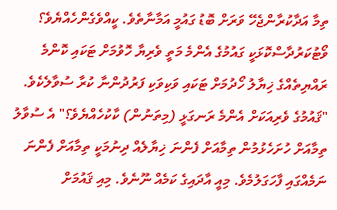ތިމާ އަދާކުރާންޖެހޭ ވަރަށް ބޮޑު ގައުމީ އަމާނާތެވެ. ކީއްވެގެންހެއްޔެވެ؟
ވޯޓުކަރުދާސްކޮޅަކީ ގައުމުގެ އެންމެ މަތީ ވެރިޔާ ހޮވުމަށް ޓަކައި ކޮންމެ ރައްޔިތެއްގެ ޚިޔާލު ހޯދުމަށް ޓަކައި ވަކިވަކި ފަރުދުންނާ ކުރާ ސުވާލެކެވެ. "ޤައުމުގެ ވެރިއަކަށް އެންމެ ރަނގަޅީ (މިތަނުން) ކާކުހެއްޔެވެ؟" އެ ސުވާލު ތިމާއަށް ހުށަހެޅުމުން ތިމާއަށް ފެންނަ ޚިޔާލެއް ދިނުމަކީ ތިމާއަށް ފެންނަ ނަމެއްގައި ފާހަގަލުމެވެ. މިއީ އާދައިގެ ކަމެއް ނޫނެވެ. މިއި ޤައުމަށް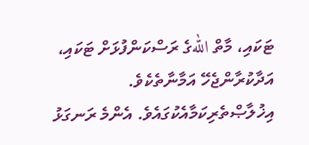ޓަކައި، މާތް اللهގެ ރަސްކަންފުޅަށް ޓަކައި، އަދާކުރާންޖެހޭ އަމާނާތެކެވެ. އިޚުލާޞްތެރިކަމާއެކުގައެވެ. އެންމެ ރަނގަޅު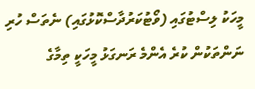މީހަކު ލިސްޓުގައި (ވޯޓުކަރުދާސްކޮޅުގައި) ނެތަސް ހުރި ނަންތަކުން ކުރެ އެންމެ ރަނގަޅު މީހަކީ ތިމާގެ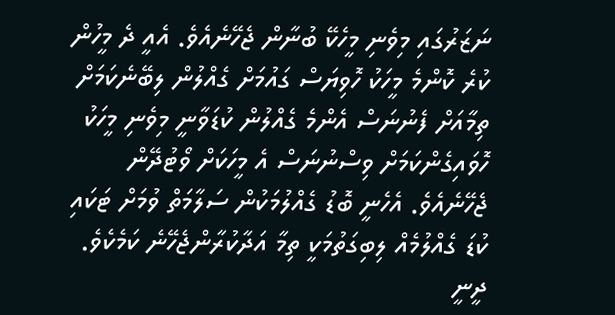ނަޒަރުގައި މިވެނި މީހެކޭ ބުނާން ޖެހޭނެއެވެ. އެއީ ދެ މީހުން ކުރެ ކޮންމެ މީހަކު ހޮވިޔަސް ގައުމަށް ގެއްލުން ލިބޭނެކަމަށް ތިމާއަށް ފެނުނަސް އެންމެ ގެއްލުން ކުޑަވާނީ މިވެނި މީހަކު ހޮވައިގެންކަމަށް ވިސްނުނަސް އެ މީހަކަށް ވޯޓުދޭން ޖެހޭނެއެވެ. އެހެނީ ބޮޑު ގެއްލުމަކުން ސަލާމަތް ވުމަށް ޓަކައި ކުޑަ ގެއްލުމެއް ލިބިގަތުމަކީ ތިމާ އަދާކުރާންޖެހޭނެ ކަމެކެވެ. ދީނީ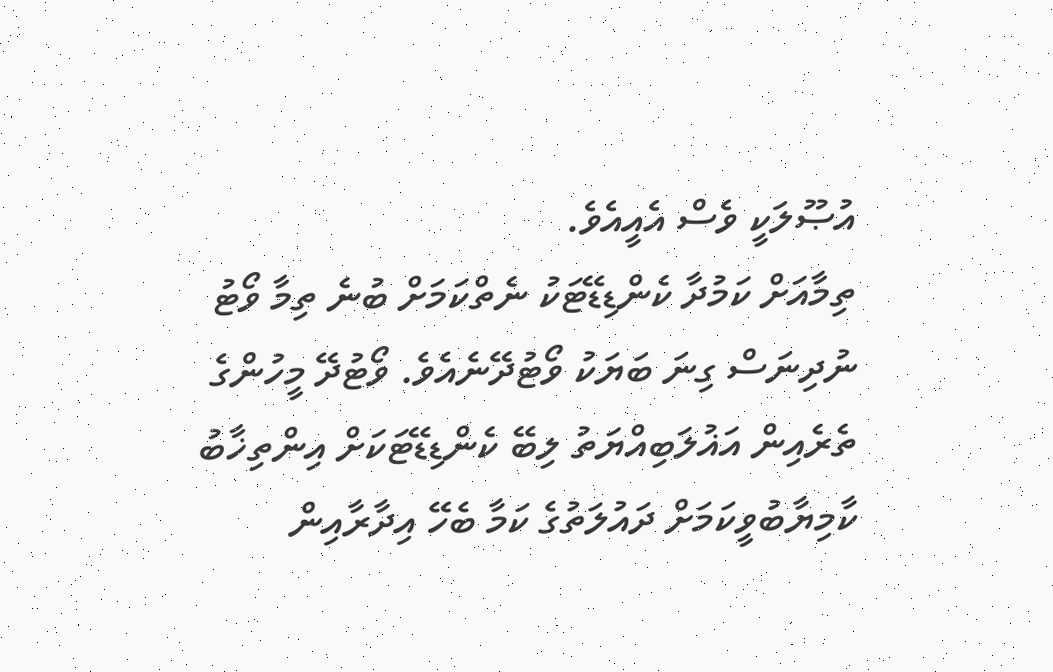އުޞޫލަކީ ވެސް އެއީއެވެ.
ތިމާއަށް ކަމުދާ ކެންޑިޑޭޓަކު ނެތްކަމަށް ބުނެ ތިމާ ވޯޓު ނުދިނަސް ގިނަ ބަޔަކު ވޯޓުދޭނެއެވެ. ވޯޓުދޭ މީހުންގެ ތެރެއިން އަޣުލަބިއްޔަތު ލިބޭ ކެންޑިޑޭޓަކަށް އިންތިޚާބު ކާމިޔާބުވީކަމަށް ދައުލަތުގެ ކަމާ ބެހޭ އިދާރާއިން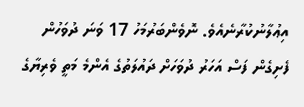އިޢުލާނުކުރާނެއެވެ. ނޮވެންބަރުމަހު 17 ވަނަ ދުވަހުން ފެށިގެން ފަސް އަހަރު ދުވަހަށް ދައުލަތުގެ އެންމެ މަތީ ވެރިޔާގެ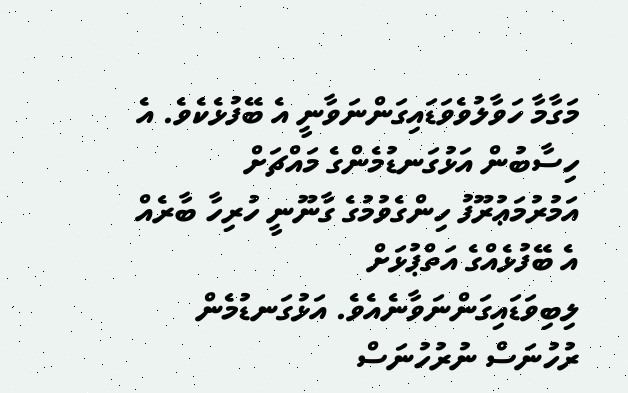މަގާމާ ހަވާލުވެވަޑައިގަންނަވާނީ އެ ބޭފުޅެކެވެ. އެ ހިސާބުން އަޅުގަނޑުމެންގެ މައްޗަށް އަމުރުމަޢުރޫފު ހިންގެވުމުގެ ގާނޫނީ ހުރިހާ ބާރެއް އެ ބޭފުޅެއްގެ އަތްޕުޅަށް ލިބިވަޑައިގަންނަވާނެއެވެ. އަޅުގަނޑުމެން ރުހުނަސް ނުރުހުނަސް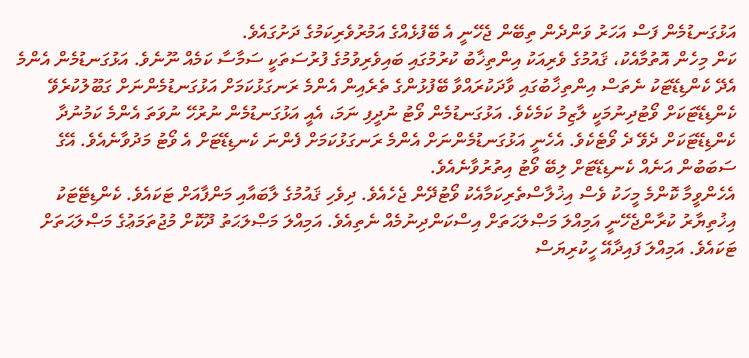އަޅުގަނޑުމެން ފަސް އަހަރު ވަންދެން ތިބޭން ޖެހޭނީ އެ ބޭފުޅެއްގެ އަމުރުވެރިކަމުގެ ދަށުގައެވެ.
ކަން މިހެން އޮތުމާއެކު، ޤައުމުގެ ވެރިއަކު އިންތިޚާބު ކުރުމުގައި ބައިވެރިވުމުގެ ފުރުސަތަކީ ސަމާސާ ކަމެއް ނޫނެވެ. އަޅުގަނޑުމެން އެންމެ އެދޭ ކެންޑިޑޭޓަކު ނެތަސް އިންތިޚާބުގައި ވާދަކުރައްވާ ބޭފުޅުންގެ ތެރެއިން އެންމެ ރަނގަޅުކަމަށް އަޅުގަނޑުމެންނަށް ގަބޫލުކުރެވޭ ކެންޑިޑޭޓަކަށް ވޯޓުދިނުމަކީ ލާޒިމު ކަމެކެވެ. އަޅުގަނޑުމެން ވޯޓު ނުދީފި ނަމަ، އެއީ އަޅުގަނޑުމެން ނުރުހޭ ނުވަތަ އެންމެ ކަމުނުދާ ކެންޑިޑޭޓަކަށް ދެވޭ ދެ ވޯޓެކެވެ. އެހެނީ އަޅުގަނޑުމެންނަށް އެންމެ ރަނގަޅުކަމަށް ފެންނަ ކެނޑިޑޭޓަށް އެ ވޯޓު މަދުވާނެއެވެ. އޭގެ ސަބަބުން އަނެއް ކެނޑިޑޭޓަށް ލިބޭ ވޯޓު އިތުރުވާނެއެވެ.
އެހެންވީމާ ކޮންމެ މީހަކު ވެސް އިޚުލާސްތެރިކަމާއެކު ވޯޓުދޭން ޖެހެއެވެ. ދިވެހި ޤައުމުގެ ލާބައާއި މަންފާއަށް ޓަކައެވެ. ކެންޑިޓޭޓަކު އިޚުތިޔާރު ކުރާންޖެހޭނީ އަމިއްލަ މަޞްލަޙަތަށް އިސްކަންދިނުމެއް ނެތިއެވެ. އަމިއްލަ މަޞްލަޙަތު ދޫކޮށް މުޖުތަމަޢުގެ މަޞްލަޙަތަށް ޓަކައެވެ. އަމިއްލަ ފައިދާއޭ ހީކުރިޔަސް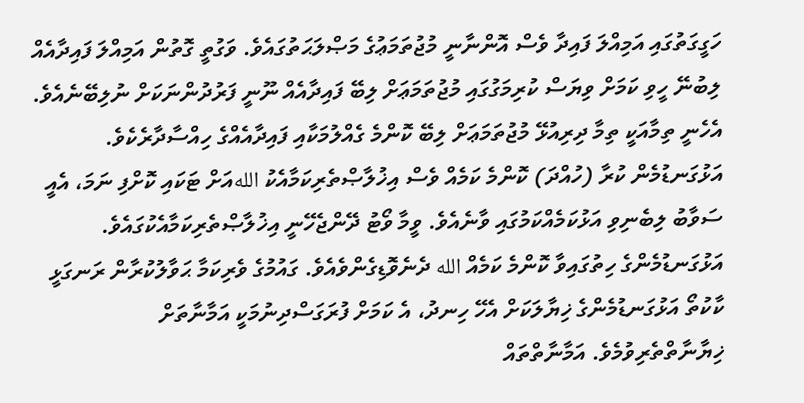ހަގީގަތުގައި އަމިއްލަ ފައިދާ ވެސް އޮންނާނީ މުޖުތަމަޢުގެ މަޞްލަޙަތުގައެވެ. ވަގުތީ ގޮތުން އަމިއްލަ ފައިދާއެއް ލިބުނޭ ހީވި ކަމަށް ވިޔަސް ކުރިމަގުގައި މުޖުތަމަޢަށް ލިބޭ ފައިދާއެއް ނޫނީ ފަރުދުންނަކަށް ނުލިބޭނެއެވެ. އެހެނީ ތިމާއަކީ ތިމާ ދިރިއުޅޭ މުޖުތަމަޢަށް ލިބޭ ކޮންމެ ގެއްލުމަކާއި ފައިދާއެއްގެ ހިއްސާދާރެކެވެ.
އަޅުގަނޑުމެން ކުރާ (ހުއްދަ) ކޮންމެ ކަމެއް ވެސް އިޚުލާޞްތެރިކަމާއެކު اللهއަށް ޓަކައި ކޮށްފި ނަމަ، އެއީ ސަވާބު ލިބެނިވި އަޅުކަމެއްކަމުގައި ވާނެއެވެ. ވީމާ ވޯޓު ދޭންޖެހޭނީ އިޚުލާޞްތެރިކަމާއެކުގައެވެ. އަޅުގަނޑުމެންގެ ހިތުގައިވާ ކޮންމެ ކަމެއް الله ދެނެވޮޑިގެންވެއެވެ. ގައުމުގެ ވެރިކަމާ ޙަވާލުކުރާން ރަނގަޅީ ކާކުތޯ އަޅުގަނޑުމެންގެ ޚިޔާލަކަށް އެހޭ ހިނދު، އެ ކަމަށް ފުރަގަސްދިނުމަކީ އަމާނާތަށް ޚިޔާނާތްތެރިވުމެވެ. އަމާނާތްތައް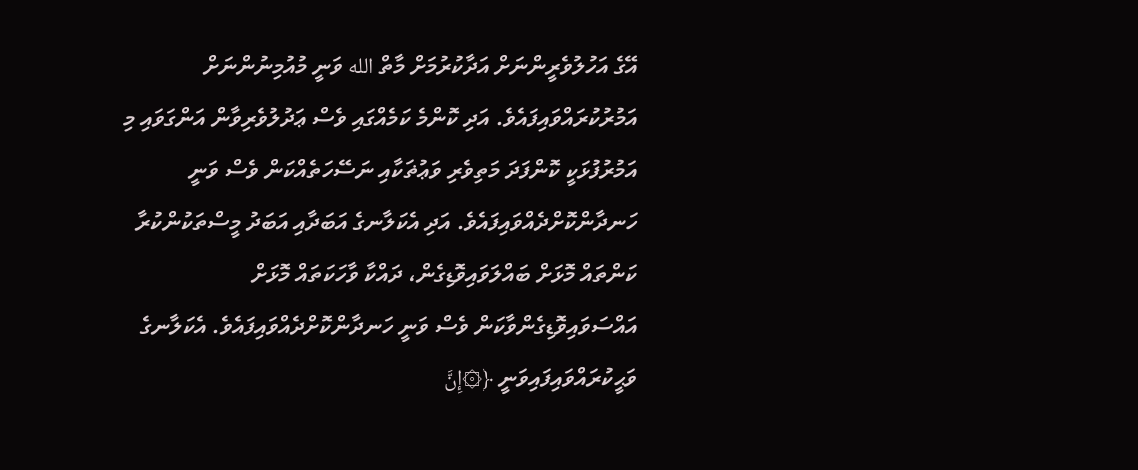އޭގެ އަހުލުވެރީންނަށް އަދާކުރުމަށް މާތް الله ވަނީ މުއުމިނުންނަށް އަމުރުކުރައްވައިފައެވެ. އަދި ކޮންމެ ކަމެއްގައި ވެސް ޢަދުލުވެރިވާން އަންގަވައި މި އަމުރުފުޅަކީ ކޮންފަދަ މަތިވެރި ވަޢުޡަކާއި ނަސޭހަތެއްކަން ވެސް ވަނީ ހަނދާންކޮށްދެއްވައިފައެވެ. އަދި އެކަލާނގެ އަބަދާއި އަބަދު މީސްތަކުންކުރާ ކަންތައް މޮޅަށް ބައްލަވައިވޮޑިގެން، ދައްކާ ވާހަކަތައް މޮޅަށް އައްސަވައިވޮޑިގެންވާކަން ވެސް ވަނީ ހަނދާންކޮށްދެއްވައިފައެވެ. އެކަލާނގެ ވަޙީކުރައްވައިފައިވަނީ ﴿۞إِنَّ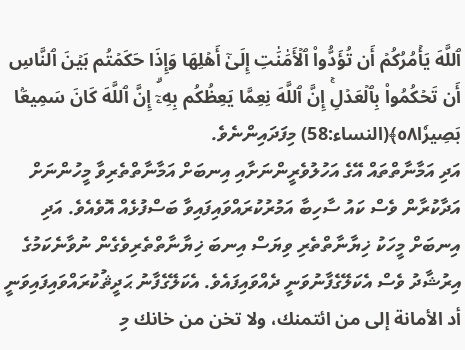ٱللَّهَ يَأۡمُرُكُمۡ أَن تُؤَدُّواْ ٱلۡأَمَٰنَٰتِ إِلَىٰٓ أَهۡلِهَا وَإِذَا حَكَمۡتُم بَيۡنَ ٱلنَّاسِ أَن تَحۡكُمُواْ بِٱلۡعَدۡلِۚ إِنَّ ٱللَّهَ نِعِمَّا يَعِظُكُم بِهِۦٓۗ إِنَّ ٱللَّهَ كَانَ سَمِيعَۢا بَصِيرٗا٥٨﴾(النساء:58) މިފަދައިންނެވެ.
އަދި އަމާނާތްތައް އޭގެ އަހުލުވެރީންނަށާއި އިނބަށް އަމާނާތްތެރިވާ މީހުންނަށް އަދާކުރާން ވެސް ކައު ސާހިބާ އަމުރުކުރައްވައިފައިވާ ބަސްފުޅެއް އޮވެއެވެ. އަދި އިނބަށް މީހަކު ޚިޔާނާތްތެރި ވިޔަސް އިނބަ ޚިޔާނާތްތެރިވެގެން ނުވާނެކަމުގެ އިރުޝާދު ވެސް އެކަލޭގެފާނުވަނީ ދެއްވައިފައެވެ. އެކަލޭގެފާނު ޙަދީޘުކުރައްވައިފައިވަނީ أد الأمانة إلى من ائتمنك، ولا تخن من خانك މި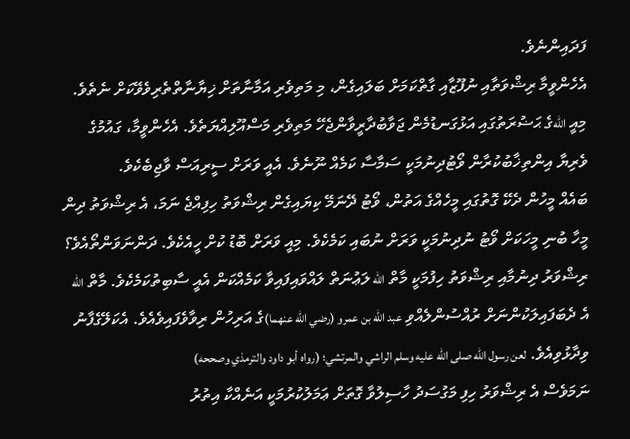ފަދައިންނެވެ.
އެހެންވީމާ ރިޝްވަތާއި ނުފޫޒާއި ގާތްކަމަށް ބަލައިގެން، މި މަތިވެރި އަމާނާތަށް ޚިޔާނާތްތެރިވެވޭކަށް ނެތެވެ. މިއީ اللهގެ ޙަޟުރަތުގައި އަޅުގަނޑުމެން ޖަވާބުދާރީވާންޖެހޭ މަތިވެރި މަސްއޫލިއްޔަތެވެ. އެހެންވީމާ، ގައުމުގެ ވެރިޔާ އިންތިޚާބުކުރާން ވޯޓުދިނުމަކީ ސަމާސާ ކަމެއް ނޫނެވެ. އެއީ ވަރަށް ސީރިއަސް ވާޖިބެކެވެ.
ބައެއް މީހުން ދެކޭ ގޮތުގައި މީހެއްގެ އަތުން، ވޯޓު ދޭނަމޭ ކިޔައިގެން ރިޝްވަތު ހިފިއްޖެ ނަމަ، އެ ރިޝްވަތު ދިން މީހާ ބުނި މީހަކަށް ވޯޓު ނުދިނުމަކީ ވަރަށް ނުބައި ކަމެކެވެ. މިއީ ވަރަށް ބޮޑު ކުށް ހީއެކެވެ. ދަންނަވަންތޯއެވެ؟ ރިޝްވަރު ދިނުމާއި ރިޝްވަތު ހިފުމަކީ މާތް الله ލަޢުނަތް ލައްވައިފައިވާ ކަމެއްކަން އެއީ ސާބިތުކަމެކެވެ. މާތް الله އެ ދެބަފައިލަކުންނަށް ރުއްސުންލެއްވި عبد الله بن عمرو (رضي الله عنهما)ގެ އަރިހުން ރިވާވެފައިވެއެވެ. އެކަލޭގެފާނު ވިދާޅުވިއެވެ. لعن رسول الله صلى الله عليه وسلم الراشي والمرتشي؛ (رواه أبو داود والترمذي وصححه)
ނަމަވެސް އެ ރިޝްވަރު ހިފި މަގުސަދު ހާސިލުވާ ގޮތަށް ޢަމަލުކުރުމަކީ އަނެއްކާ އިތުރު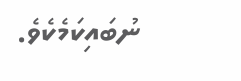ނުބައިކަމެކެވެ.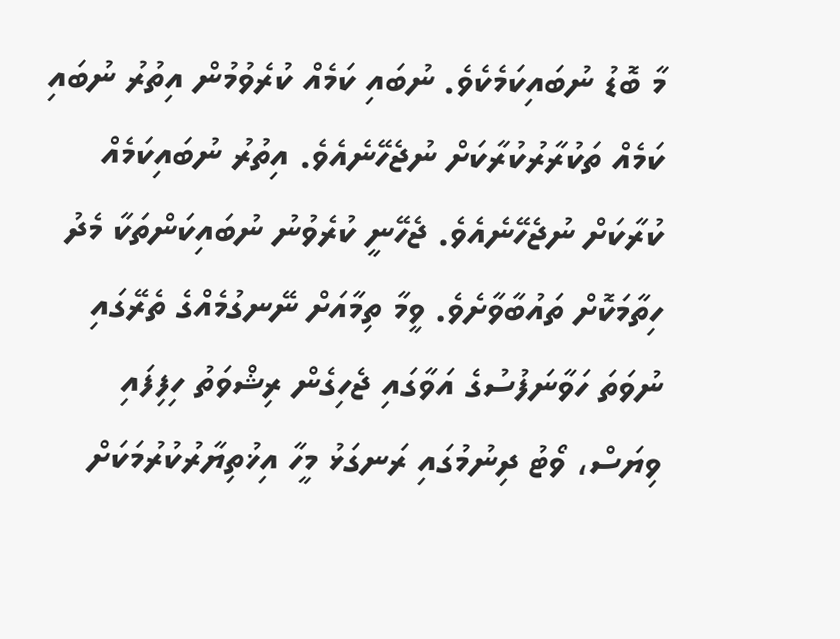މާ ބޮޑު ނުބައިކަމެކެވެ. ނުބައި ކަމެއް ކުރެވުމުން އިތުރު ނުބައި ކަމެއް ތަކުރާރުކުރާކަށް ނުޖެހޭނެއެވެ. އިތުރު ނުބައިކަމެއް ކުރާކަށް ނުޖެހޭނެއެވެ. ޖެހޭނީ ކުރެވުނު ނުބައިކަންތަކާ މެދު ހިތާމަކޮށް ތައުބާވާށެވެ. ވީމާ ތިމާއަށް ނޭނގުމެއްގެ ތެރޭގައި ނުވަތަ ހަވާނަފުސުގެ އަވާގައި ޖެހިގެން ރިޝްވަތު ހިފިފައި ވިޔަސް، ވޯޓު ދިނުމުގައި ރަނގަޅު މީހާ އިޚުތިޔާރުކުރުމަކަށް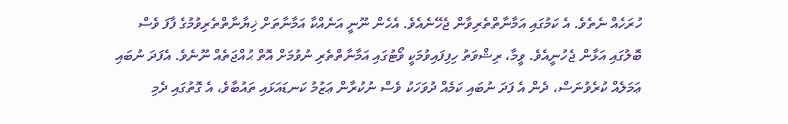ހުރަހެއް ނެތެވެ. އެ ކަމުގައި އަމާނާތްތެރިވާން ޖެހޭނެއެވެ. އެހެން ނޫނީ އަނެއްކާ އަމާނާތަށް ޚިޔާނާތްތެރިވުމުގެ ފާފަ ވެސް ބޮލުގައި އަޅާން ޖެހުނީއެވެ. ވީމާ، ރިޝްވަތު ހިފިފައިވުމަކީ ވޯޓުގައި އަމާނާތްތެރި ނުވުމަށް އޮތް ޙުއްޖަތެއް ނޫނެވެ. އެފަދަ ނުބައި ޢަމަލެއް ކުރެވުނަސް، ދެން އެ ފަދަ ނުބައި ކަމެއް ދުވަހަކު ވެސް ނުކުރާން ޢަޒުމު ކަނޑައަޅައި ތައުބާވެ، އެ ގޮތުގައި ދެމި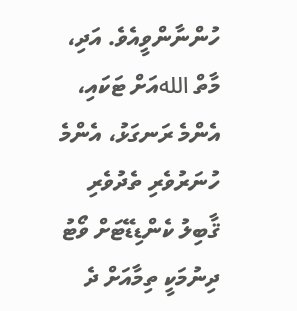ހުންނާންވީއެވެ. އަދި، މާތް اللهއަށް ޓަކައި، އެންމެ ރަނގަޅު، އެންމެ ހުނަރުވެރި ތެދުވެރި ޤާބިލު ކެންޑިޑޭޓަށް ވޯޓު ދިނުމަކީ ތިމާއަށް ދެ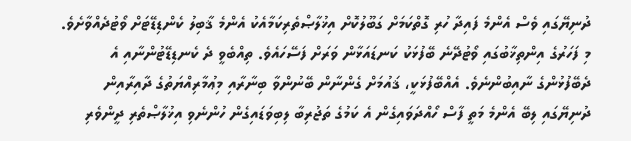ދުނިޔޭގައި ވެސް އެންމެ ފައިދާ ހުރި ގޮތްކަމަށް ގަބޫލުކޮށް އިޚުލާޞްތެރިކަމާއެކު އެންމެ ޤާބިލު ކެންޑިޑޭޓަށް ވޯޓުދެއްވާށެވެ.
މި ފަހަރުގެ އިންތިޚާބުގައި ވޯޓުދޭނެ ބޭފުޅަކު ކަނޑައަޅާން ވަރަށް ފަސޭހައެވެ. ތިއްބެވީ ދެ ކެނޑިޑޭޓުންނާއި އެ ދެބޭފުޅުންގެ ނާއިބުންނެވެ. އެއްބޭފުޅަކީ، ޤައުމަށް ގެންނާން ބޭނުންވާ ބިނާރާއި މިޢުމާރިއްޔަތުގެ ދާއިރާއިން ދުނިޔޭގައި ލިބޭ އެންމެ މަތީ ފާސް ހޯއްދަވައިގެން އެ ކަމުގެ ތަޖުރިބާ ލިބިވަޑައިގެން ހުންނެވި އިޚުލާޞްތެރި ދީންވެރި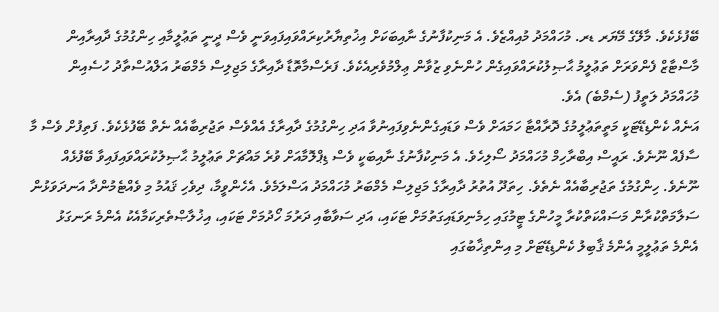ބޭފުޅެކެވެ. މާލޭގެ މޭޔަރ ޑރ. މުހައްމަދު މުއިއްޒެވެ. އެ މަނިކުފާނުގެ ނާއިބަކަށް އިޚުތިޔާރުކިރައްވައިފައިވަނީ ވެސް ދީނީ ތަޢުލީމާއި ހިންގުމުގެ ދާއިރާއިން މާސްޓާޒް ފެންވަރަށް ތަޢުލީމު ޙާޞިލުކުރައްވައިގެން ހުންނެވި ޒުވާން ޢިލްމުވެރިއެކެވެ. ފަރެސްމާތޮޑާ ދާއިރާގެ މަޖިލިސް މެމްބަރު އަލްއުސްތާދު ހުސެއިން މުހައްމަދު ލަތީފު (ސެމްބެ) އެވެ.
އަނެއް ކެންޑިޑޭޓަކީ މަތީތަޢުލީމުގެ ދޮރާއްޓާ ހަމައަށް ވެސް ވަޑައިގެންނެވިފައިނުވާ އަދި ހިންގުމުގެ ދާއިރާގެ އެއްވެސް ތަޖުރިބާއެއް ނެތް ބޭފުޅެކެވެ. ފަތިފުށް ވެސް މާ ސާފެއް ނޫނެވެ. ރައީސް އިބްރާހިމް މުހައްމަދު ސޯލިހެވެ. އެ މަނިކުފާނުގެ ނާއިބަކީ ވެސް ޑިޕްލޮމާއަށް ވުރެ މައްޗަށް ތަޢުލީމު ޙާޞިލުކުރައްވައިފައިވާ ބޭފުޅެއް ނޫނެވެ. ހިންގުމުގެ ތަޖުރިބާއެއް ނެތެވެ. ހިތަދޫ އުތުރު ދާއިރާގެ މަޖިލިސް މެމްބަރު މުހައްމަދު އަސްލަމެވެ. އެހެންވީމާ، ދިވެހި ޤައުމު މި ވެއްޓެމުންދާ އަނދަވަޅުން ސަލާމަތްކުރާން މަސައްކަތްކުރާ މީހުންގެ ޓީމުގައި ހިމެނިވަޑައިގަތުމަށް ޓަކައި، އަދި ސަވާބާއި ދަރުމަ ހޯދުމަށް ޓަކައި، އިޚުލާޞްތެރިކަމާއެކު އެންމެ ރަނގަޅު އެންމެ ތަޢުލީމީ އެންމެ ޤާބިލު ކެންޑިޑޭޓަށް މި އިންތިޚާބުގައި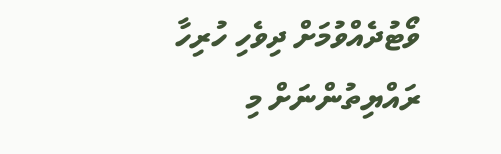ވޯޓުދެއްވުމަށް ދިވެހި ހުރިހާ ރައްޔިތުންނަށް މި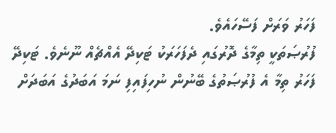ފަހަރު ވަރަށް ފަސޭހައެވެ.
ފުރުޞަތަކީ ތިމާގެ ދޮރުގައި ދެފަހަރަކު ޓަކިދޭ އެއްޗެއް ނޫނެވެ. ޓަކިދޭ ފަހަރު ތިމާ އެ ފުރުޞަތުގެ ބޭނުން ނުހިފައިފި ނަމަ އަބަދުގެ އަބަދަށް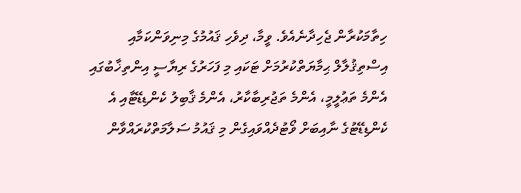ހިތާމަކުރާން ޖެހިދާނެއެވެ. ވީމާ، ދިވެހި ޤައުމުގެ މިނިވަންކަމާއި އިސްތިޤުލާލް ޙިމާޔަތްކުރުމަށް ޓަކައި މި ފަހަރުގެ ރިޔާސީ އިންތިޚާބުގައި އެންމެ ތަޢުލީމީ، އެންމެ ތަޖުރިބާކާރު، އެންމެ ޤާބިލު ކެންޑިޑޭޓާއި އެ ކެންޑިޑޭޓުގެ ނާއިބަށް ވޯޓުދެއްވައިގެން މި ޤައުމު ސަލާމަތްކުރައްވާން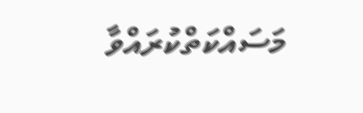މަސައްކަތްކުރައްވާ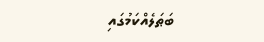ބަޠަލެއްކަމުގައި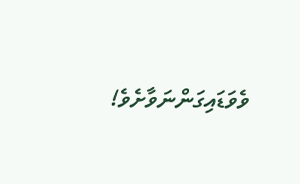ވެވަޑައިގަންނަވާށެވެ!